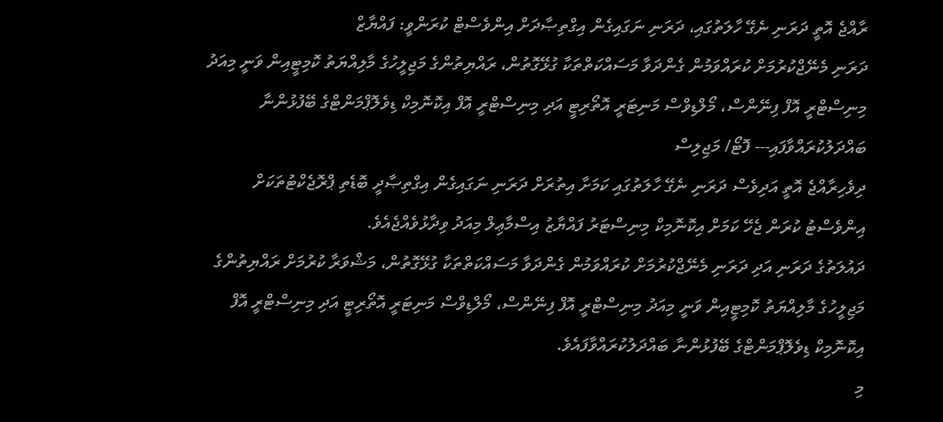ރާއްޖެ އޮތީ ދަރަނި ނެގޭ ހާލަތުގައި، ދަރަނި ނަގައިގެން އިގްތިޞާދަށް އިންވެސްޓް ކުރަންވީ: ފައްޔާޒް
ދަރަނި މެނޭޖްކުރުމަށް ކުރައްވަމުން ގެންދަވާ މަސައްކަތްތަކާ ގުޅޭގޮތުން، ރައްޔިތުންގެ މަޖިލީހުގެ މާލިއްޔަތު ކޮމިޓީއިން ވަނީ މިއަދު މިނިސްޓްރީ އޮފް ފިނޭންސް، މޯލްޑިވްސް މަނިޓަރީ އޮތޯރިޓީ އަދި މިނިސްޓްރީ އޮފް އިކޮނޮމިކް ޑިވެލޮޕްމަންޓްގެ ބޭފުޅުންނާ ބައްދަލުކުރައްވާފައި--- ފޮޓޯ/ މަޖިލިސް
ދިވެހިރާއްޖެ އޮތީ އަދިވެސް ދަރަނި ނެގޭ ހާލަތުގައި ކަމަށާ އިތުރަށް ދަރަނި ނަގައިގެން އިގްތިޞާދީ ބޮޑެތި ޕްރޮޖެކްޓުތަކަށް އިންވެސްޓު ކުރަން ޖެހޭ ކަމަށް އިކޮނޮމިކް މިނިސްޓަރު ފައްޔާޒު އިސްމާޢިލް މިއަދު ވިދާޅުވެއްޖެއެވެ.
ދައުލަތުގެ ދަރަނި އަދި ދަރަނި މެނޭޖްކުރުމަށް ކުރައްވަމުން ގެންދަވާ މަސައްކަތްތަކާ ގުޅޭގޮތުން، މަޝްވަރާ ކުރުމަށް ރައްޔިތުންގެ މަޖިލީހުގެ މާލިއްޔަތު ކޮމިޓީއިން ވަނީ މިއަދު މިނިސްޓްރީ އޮފް ފިނޭންސް، މޯލްޑިވްސް މަނިޓަރީ އޮތޯރިޓީ އަދި މިނިސްޓްރީ އޮފް އިކޮނޮމިކް ޑިވެލޮޕްމަންޓްގެ ބޭފުޅުންނާ ބައްދަލުކުރައްވާފައެވެ.
މި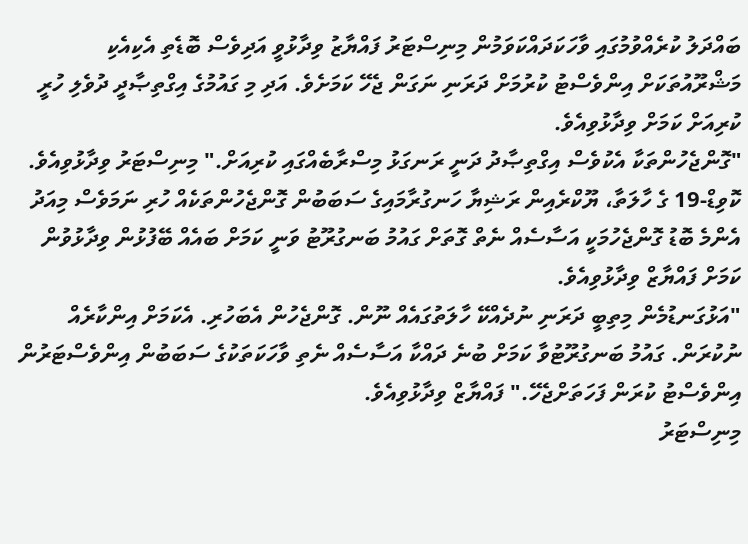ބައްދަލު ކުރެއްވުމުގައި ވާހަކަދައްކަވަމުން މިނިސްޓަރު ފައްޔާޒު ވިދާޅުވީ އަދިވެސް ބޮޑެތި އެކިއެކި މަޝްރޫއުތަކަށް އިންވެސްޓު ކުރުމަށް ދަރަނި ނަގަން ޖެހޭ ކަމަށެވެ. އަދި މި ގައުމުގެ އިގްތިޞާދީ ދުވެލި ހުރީ ކުރިއަށް ކަމަށް ވިދާޅުވިއެވެ.
"ގޮންޖެހުންތަކާ އެކުވެސް އިގްތިޞާދު ދަނީ ރަނގަޅު މިސްރާބެއްގައި ކުރިއަށް." މިނިސްޓަރު ވިދާޅުވިއެވެ.
ކޮވިޑް-19 ގެ ހާލަތާ، ޔޫކްރެއިން ރަޝިޔާ ހަނގުރާމައިގެ ސަބަބުން ގޮންޖެހުންތަކެއް ހުރި ނަމަވެސް މިއަދު އެންމެ ބޮޑު ގޮންޖެހުމަކީ އަސާސެއް ނެތް ގޮތަށް ގައުމު ބަނގުރޫޓު ވަނީ ކަމަށް ބައެއް ބޭފުޅުން ވިދާޅުވުން ކަމަށް ފައްޔާޒް ވިދާޅުވިއެވެ.
"އަޅުގަނޑުމެން މިތިބީ ދަރަނި ނުދެއްކޭ ހާލަތުގައެއް ނޫން. ގޮންޖެހުން އެބަހުރި. އެކަމަށް އިންކާރެއް ނުކުރަން. ގައުމު ބަނގުރޫޓުވާ ކަމަށް ބުނެ ދައްކާ އަސާސެއް ނެތި ވާހަކަތަކުގެ ސަބަބުން އިންވެސްޓަރުން އިންވެސްޓު ކުރަން ފަހަތަށްޖެހޭ." ފައްޔާޒް ވިދާޅުވިއެވެ.
މިނިސްޓަރު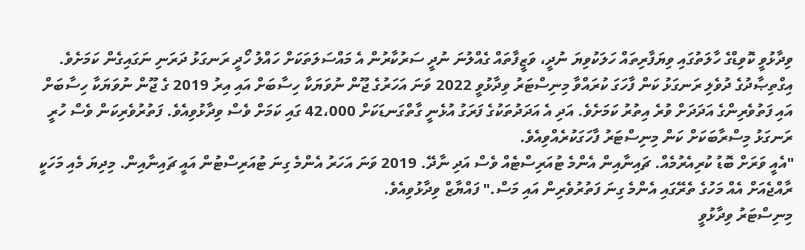ވިދާޅުވީ ކޮވިޑްގެ ހާލަތުގައި ވިޔަފާރިތައް ހަލަކުވިޔަ ނުދީ، ވަޒީފާތައް ގެއްލުނަ ނުދީ ސަރުކާރުން އެ މައްސަލަތަކަށް ހައްލު ހޯދީ ރަނގަޅު ދަރަނި ނަގައިގެން ކަމަށެވެ.
އިގްތިޞާދުގެ ދުވެލި ރަނގަޅު ކަން ފާހަގަ ކުރައްވާ މިނިސްޓަރު ވިދާޅުވީ 2022 ވަނަ އަހަރުގެ ޖޫން ނުވަޔަކާ ހިސާބަށް އައި އިރު 2019 ގެ ޖޫން ނުވަޔަކާ ހިސާބަށް އައި ފަތުވެރިންގެ އަދަދަށް ވުރެ އިތުރު ކަމަށެވެ. އަދި އެ އަދަދުތަކުގެ ފަރަގު އުޅެނީ ގާތްގަނޑަކަށް 42،000 ގައި ކަމަށް ވެސް ވިދާޅުވިއެވެ. ފަތުރުވެރިކަން ވެސް ހުރީ ރަނގަޅު މިސްރާބަކަށް ކަން މިނިސްޓަރު ފާހަގަކުރެއްވިއެވެ.
"އެއީ ވަރަށް ބޮޑު ކުރިއެރުމެއް. ޗައިނާއިން އެންމެ ޓުއަރިސްޓެއް ވެސް އަދި ނާދޭ. 2019 ވަނަ އަހަރު އެންމެ ގިނަ ޓުއަރިސްޓުން އައީ ޗައިނާއިން. މިދިޔަ މެއި މަހަކީ ރާއްޖެއަށް އެއް މަހުގެ ތެރޭގައި އެންމެ ގިނަ ފަތުރުވެރިން އައި މަސް." ފައްޔާޒް ވިދާޅުވިއެވެ.
މިނިސްޓަރު ވިދާޅުވީ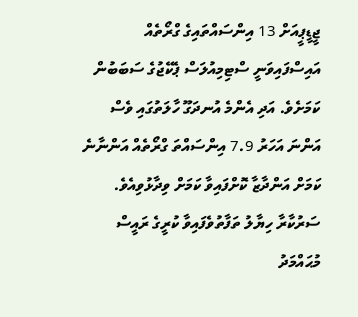ޖީޑީޕީއަށް 13 އިންސައްތައިގެ ގްރޯތެއް އައިސްފައިވަނީ ސްޓިމިއުލަސް ޕެކޭޖުގެ ސަބަބުން ކަމަށެވެ. އަދި އެންމެ އުނދަގޫ ހާލަތުގައި ވެސް އަންނަ އަހަރު 7.9 އިންސައްތަ ގްރޯތެއް އަންނާނެ ކަމަށް އަންދާޒާ ކޮށްފައިވާ ކަމަށް ވިދާޅުވިއެވެ.
ސަރުކާރާ ހިޔާލު ތަފާތުވެފައިވާ ކުރީގެ ރައީސް މުޙައްމަދު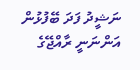ނަޝީދު ފަދަ ބޭފުޅުން އަންނަނީ ރާއްޖޭގެ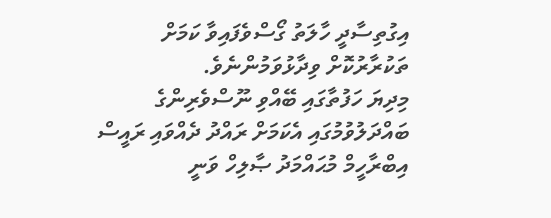އިގުތިސާދީ ހާލަތު ގޯސްވެފައިވާ ކަމަށް ތަކުރާރުކޮށް ވިދާޅުވަމުންނެވެ.
މިދިޔަ ހަފުތާގައި ބޭއްވި ނޫސްވެރިންގެ ބައްދަލުވުމުގައި އެކަމަށް ރައްދު ދެއްވައި ރައީސް އިބްރާހީމް މުޙައްމަދު ޞާލިހް ވަނީ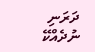ދަރަނި ނުދެއްކޭ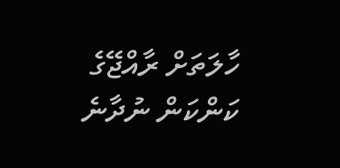ހާލަތަށް ރާއްޖޭގެ ކަންކަން ނުދާނެ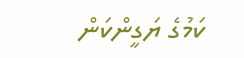ކަމުގެ ޔަގީންކަން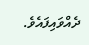ދެއްވައިފައެވެ.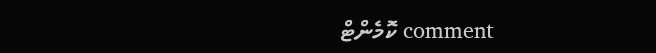comment ކޮމެންޓް